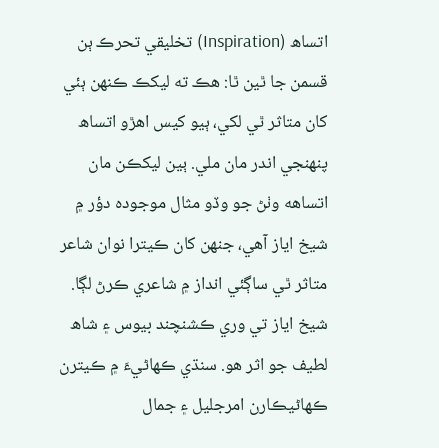اتساھ (Inspiration) تخليقي تحرڪ ٻن قسمن جا ٿين ٿا: هڪ ته ليکڪ ڪنهن ٻئي کان متاثر ٿي لکي، ٻيو کيس اهڙو اتساھ پنهنجي اندر مان ملي. ٻين ليکڪن مان اتساهه وٺڻ جو وڏو مثال موجوده دؤر ۾ شيخ اياز آهي، جنهن کان ڪيترا نوان شاعر متاثر ٿي ساڳئي انداز ۾ شاعري ڪرڻ لڳا. شيخ اياز تي وري ڪشنچند بيوس ۽ شاھ لطيف جو اثر هو. سنڌي ڪھاڻيءَ ۾ ڪيترن ڪھاڻيڪارن امرجليل ۽ جمال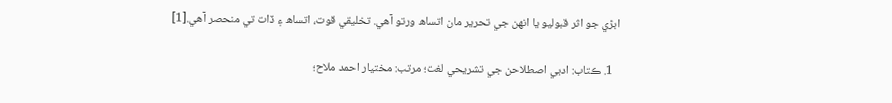ابڙي جو اثر قبوليو يا انھن جي تحرير مان اتساھ ورتو آهي. تخليقي قوت، اتساھ ۽ ڏات تي منحصر آهي.[1]

  1. ڪتاب: ادبي اصطلاحن جي تشريحي لغت؛ مرتب: مختيار احمد ملاح؛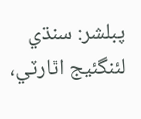پبلشر: سنڌي لئنگئيج اٿارٽي،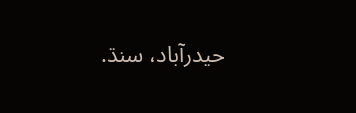حيدرآباد، سنڌ.